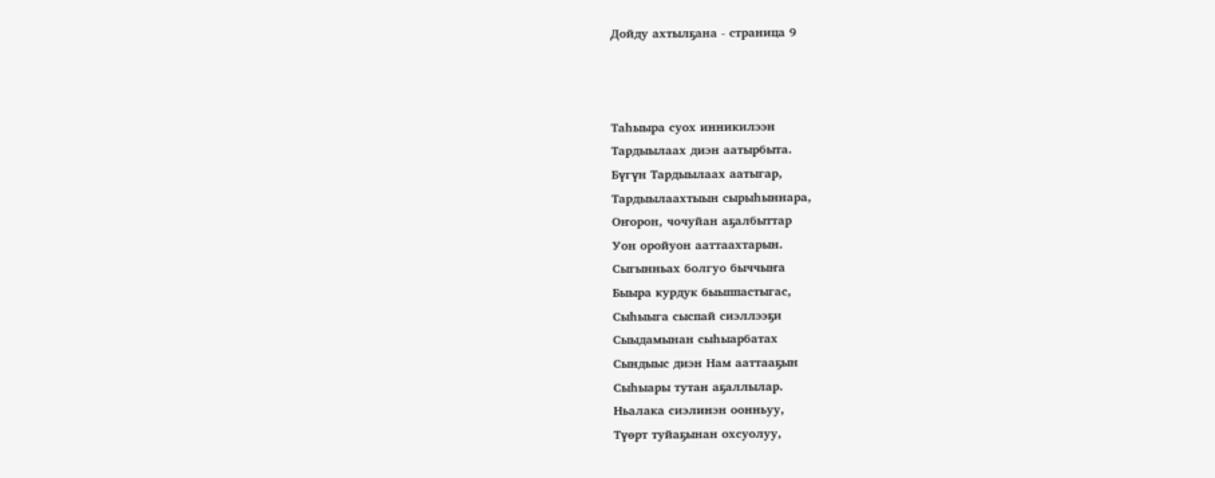Дойду ахтылҕана - страница 9



Таһыыра суох инникилээн
Тардыылаах диэн аатырбыта.
Бүгүн Тардыылаах аатыгар,
Тардыылаахтыын сырыһыннара,
Оҥорон, чочуйан аҕалбыттар
Уон оройуон ааттаахтарын.
Сыгынньах болгуо быччыҥа
Быыра курдук быыппастыгас,
Сыһыыга сыспай сиэллээҕи
Сыыдамынан сыһыарбатах
Сындыыс диэн Нам ааттааҕын
Сыһыары тутан аҕаллылар.
Ньалака сиэлинэн оонньуу,
Түөрт туйаҕынан охсуолуу,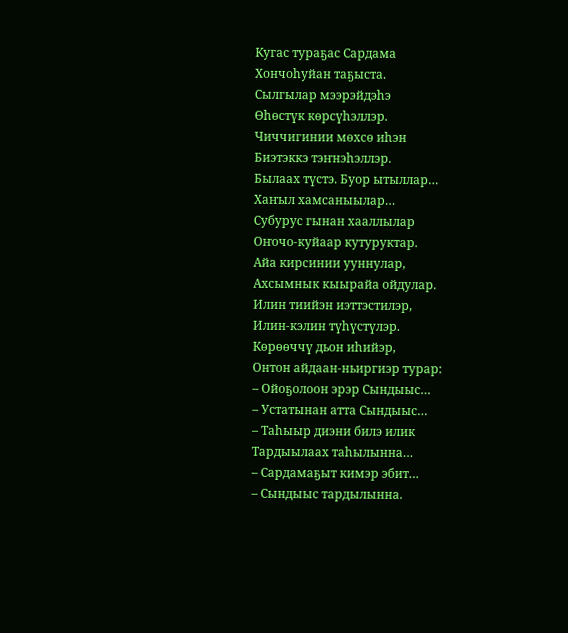Кугас тураҕас Сардама
Хончоһуйан таҕыста.
Сылгылар мээрэйдэһэ
Өһөстүк көрсүһэллэр.
Чиччигинии мөхсө иһэн
Биэтэккэ тэҥнэһэллэр.
Былаах түстэ. Буор ытыллар…
Хаҥыл хамсаныылар…
Субурус гынан хааллылар
Оҥочо-куйаар кутуруктар.
Айа кирсинии ууннулар,
Ахсымнык кыырайа ойдулар.
Илин тиийэн иэттэстилэр,
Илин-кэлин түһүстүлэр.
Көрөөччү дьон иһийэр,
Онтон айдаан-ньиргиэр турар:
– Ойоҕолоон эрэр Сындыыс…
– Устатынан атта Сындыыс…
– Таһыыр диэни билэ илик
Тардыылаах таһылынна…
– Сардамаҕыт кимэр эбит…
– Сындыыс тардылынна.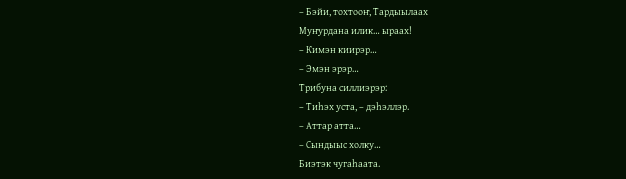– Бэйи, тохтооҥ, Тардыылаах
Муҥурдана илик… ыраах!
– Кимэн киирэр…
– Эмэн эрэр…
Трибуна силлиэрэр:
– Тиһэх уста, – дэһэллэр.
– Аттар атта…
– Сындыыс холку…
Биэтэк чугаһаата.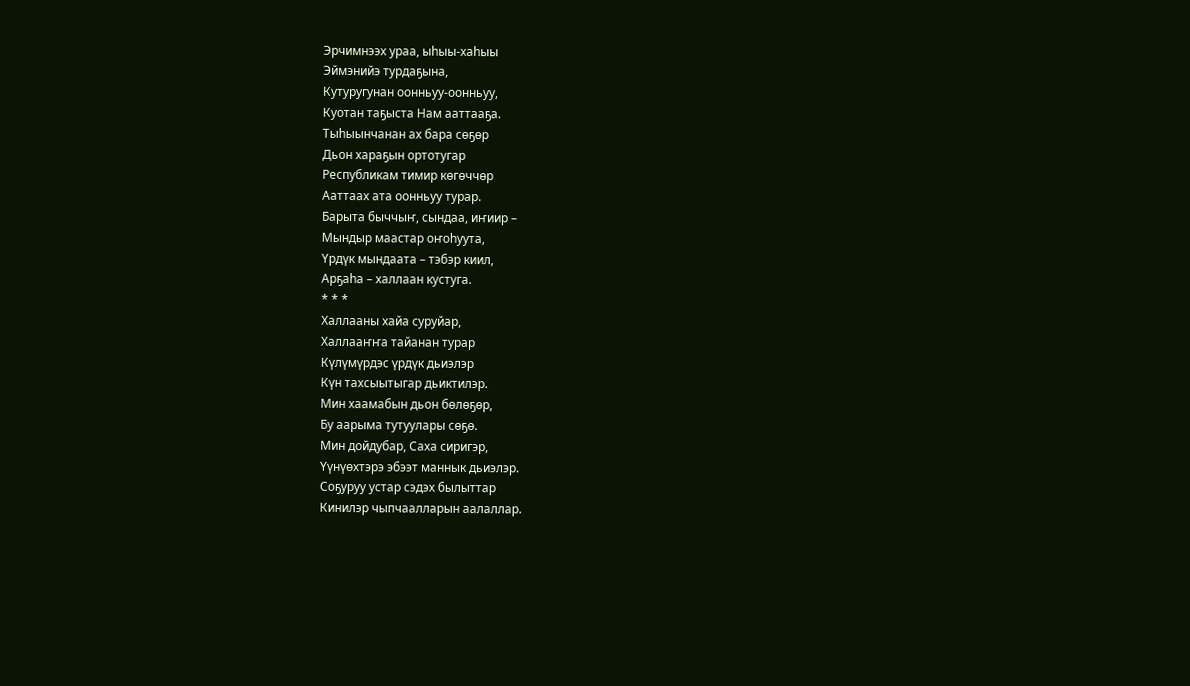Эрчимнээх ураа, ыһыы-хаһыы
Эймэнийэ турдаҕына,
Кутуругунан оонньуу-оонньуу,
Куотан таҕыста Нам ааттааҕа.
Тыһыынчанан ах бара сөҕөр
Дьон хараҕын ортотугар
Республикам тимир көгөччөр
Ааттаах ата оонньуу турар.
Барыта быччыҥ, сындаа, иҥиир –
Мындыр маастар оҥоһуута,
Үрдүк мындаата – тэбэр киил,
Арҕаһа – халлаан кустуга.
* * *
Халлааны хайа суруйар,
Халлааҥҥа тайанан турар
Күлүмүрдэс үрдүк дьиэлэр
Күн тахсыытыгар дьиктилэр.
Мин хаамабын дьон бөлөҕөр,
Бу аарыма тутуулары сөҕө.
Мин дойдубар, Саха сиригэр,
Үүнүөхтэрэ эбээт маннык дьиэлэр.
Соҕуруу устар сэдэх былыттар
Кинилэр чыпчаалларын аалаллар.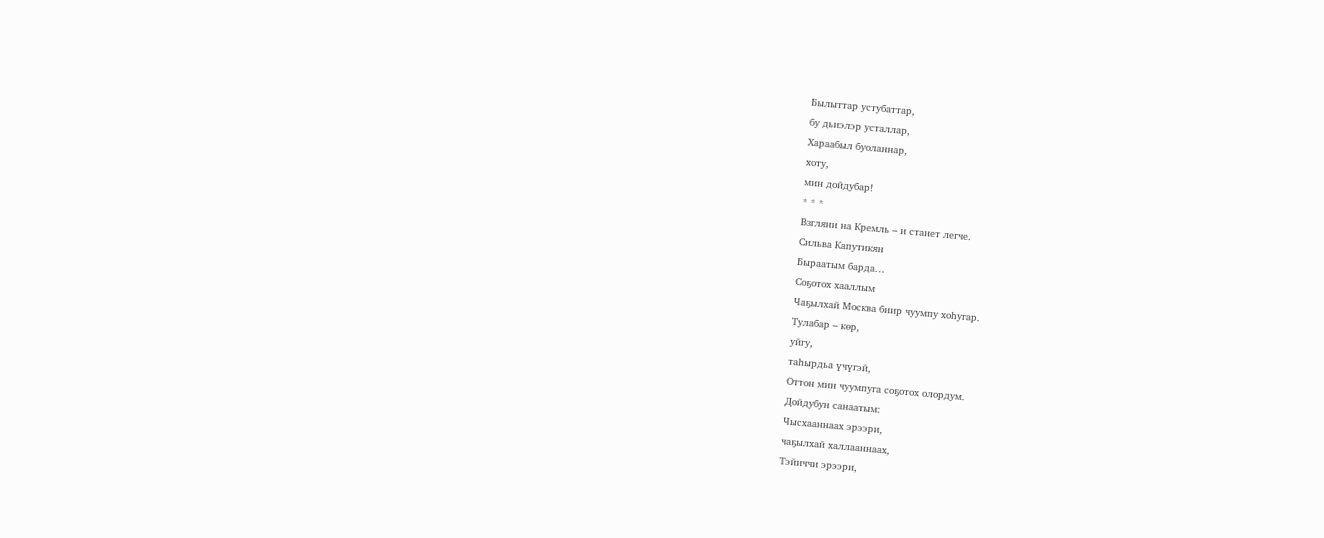Былыттар устубаттар,
бу дьиэлэр усталлар,
Хараабыл буоланнар,
хоту,
мин дойдубар!
* * *
Взгляни на Кремль – и станет легче.
Сильва Капутикян
Быраатым барда…
Соҕотох хааллым
Чаҕылхай Москва биир чуумпу хоһугар.
Тулабар – көр,
уйгу,
таһырдьа үчүгэй,
Оттон мин чуумпуга соҕотох олордум.
Дойдубун санаатым:
Чысхааннаах эрээри,
чаҕылхай халлааннаах,
Тэйиччи эрээри,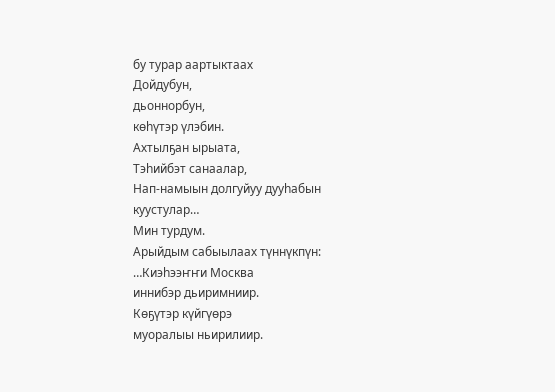бу турар аартыктаах
Дойдубун,
дьоннорбун,
көһүтэр үлэбин.
Ахтылҕан ырыата,
Тэһийбэт санаалар,
Нап-намыын долгуйуу дууһабын
куустулар…
Мин турдум.
Арыйдым сабыылаах түннүкпүн:
…Киэһээҥҥи Москва
иннибэр дьиримниир.
Көҕүтэр күйгүөрэ
муоралыы ньирилиир.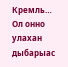Кремль…
Ол онно улахан дыбарыас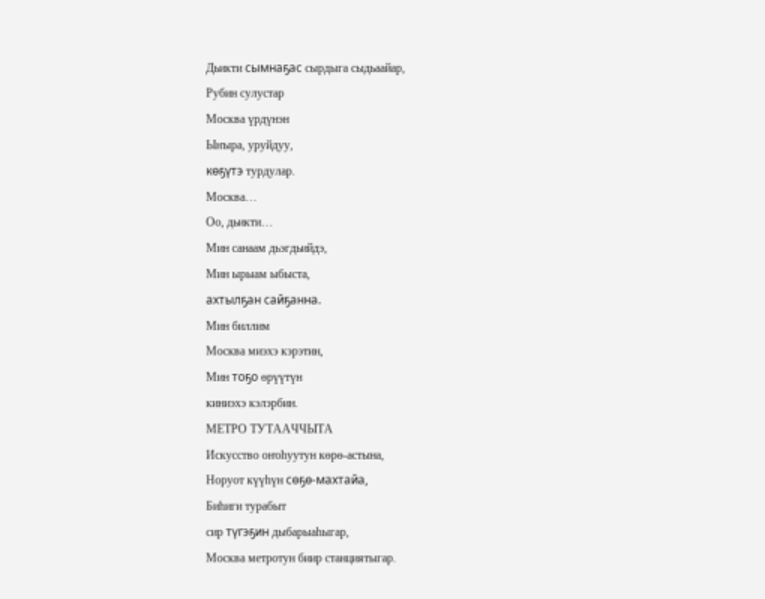Дьикти сымнаҕас сырдыга сыдьаайар,
Рубин сулустар
Москва үрдүнэн
Ыҥыра, уруйдуу,
көҕүтэ турдулар.
Москва…
Оо, дьикти…
Мин санаам дьэгдьийдэ,
Мин ырыам ыбыста,
ахтылҕан сайҕанна.
Мин биллим
Москва миэхэ кэрэтин,
Мин тоҕо өрүүтүн
киниэхэ кэлэрбин.
МЕТРО ТУТААЧЧЫТА
Искусство оҥоһуутун көрө-астына,
Норуот күүһүн сөҕө-махтайа,
Биһиги турабыт
сир түгэҕин дыбарыаһыгар,
Москва метротун биир станциятыгар.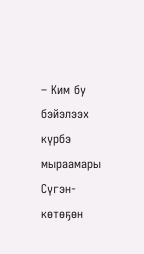– Ким бу бэйэлээх күрбэ мыраамары
Сүгэн-көтөҕөн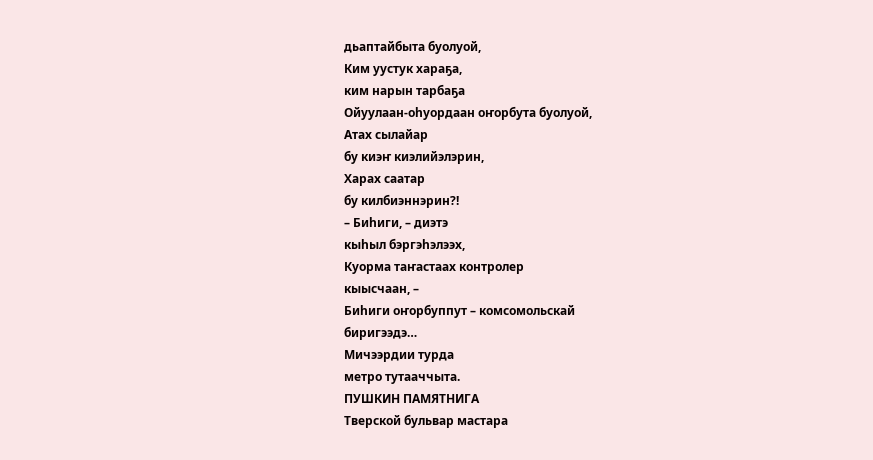дьаптайбыта буолуой,
Ким уустук хараҕа,
ким нарын тарбаҕа
Ойуулаан-оһуордаан оҥорбута буолуой,
Атах сылайар
бу киэҥ киэлийэлэрин,
Харах саатар
бу килбиэннэрин?!
– Биһиги, – диэтэ
кыһыл бэргэһэлээх,
Куорма таҥастаах контролер
кыысчаан, –
Биһиги оҥорбуппут – комсомольскай
биригээдэ…
Мичээрдии турда
метро тутааччыта.
ПУШКИН ПАМЯТНИГА
Тверской бульвар мастара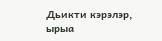Дьикти кэрэлэр, ырыа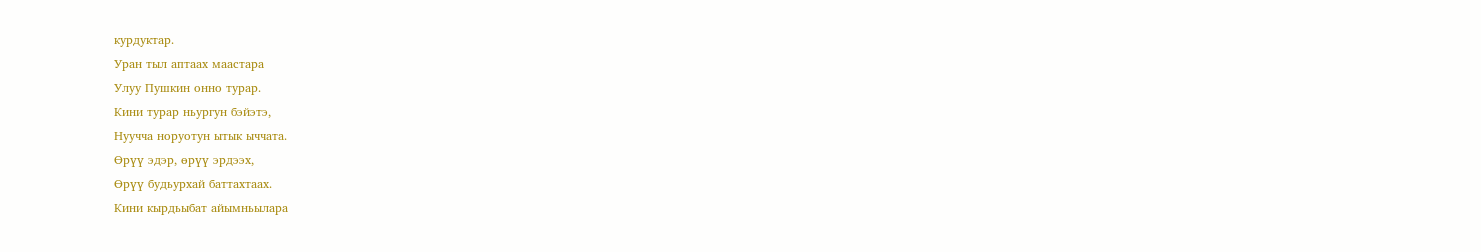курдуктар.
Уран тыл аптаах маастара
Улуу Пушкин онно турар.
Кини турар ньургун бэйэтэ,
Нуучча норуотун ытык ыччата.
Өрүү эдэр, өрүү эрдээх,
Өрүү будьурхай баттахтаах.
Кини кырдьыбат айымньылара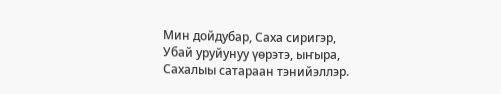Мин дойдубар, Саха сиригэр,
Убай уруйунуу үөрэтэ, ыҥыра,
Сахалыы сатараан тэнийэллэр.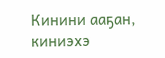Кинини ааҕан, киниэхэ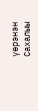үөрэнэн
Сахалыы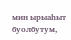мин ырыаһыт буолбутум,